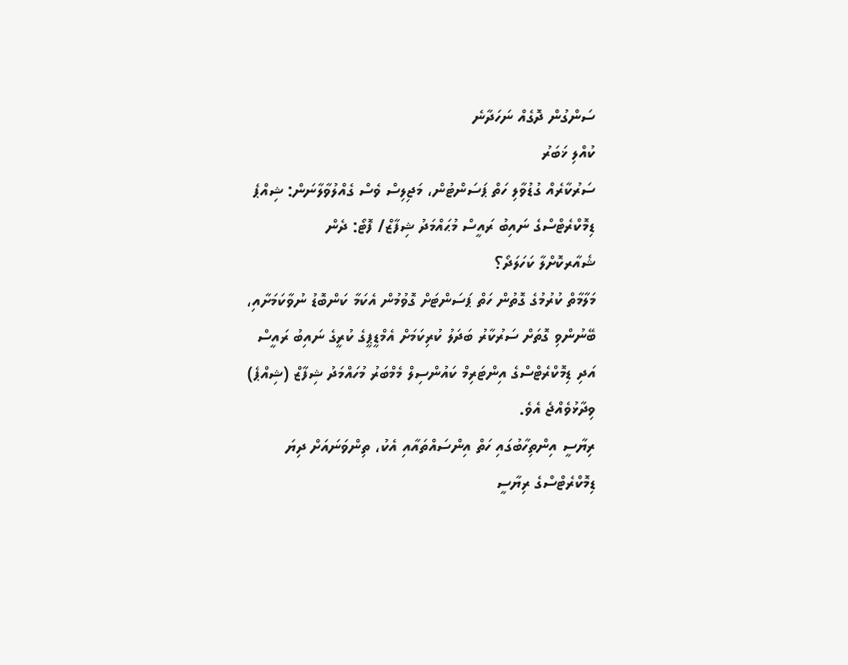ސަންގުން ދޮގެއް ނަހަދާނެ
ކުއްލި ޚަބަރު
ސަރުކާރެއް ގުޑުވާލި ހަތް ޕަސަންޓުން، މަޖިލިސް ވެސް ގެއްލުވާލާނަން: ޝިއްޕެ
ޑިމޮކްރެޓްސްގެ ނައިބު ރައީސް މުޙައްމަދު ޝިފާޒް/ ފޮޓޯ: ދެން
ޝެއާރކޮށްލާ ކަހަލަދޯ؟
މަލާމާތް ކުރުމުގެ ގޮތުން ހަތް ޕަސަންޓަށް ގޮވުމުން އެކަމާ ކަންބޮޑު ނުވާކަމަށާއި، ބޭނުންވި ގޮތަށް ސަރުކާރު ބަދަލު ކުރިކަމަށް އެމްޑީޕީގެ ކުރީގެ ނައިބު ރައީސް އަދި ޑިމޮކްރެޓްސްގެ އިންޓަރިމް ކައުންސިލް މެމްބަރު މުހައްމަދު ޝިފާޒް (ޝިއްޕެ) ވިދާޅުވެއްޖެ އެވެ.
ރިޔާސީ އިންތިހާބުގައި ހަތް އިންސައްތައާއި އެކު، ތިންވަނައަށް ދިޔަ ޑިމޮކްރެޓްސްގެ ރިޔާސީ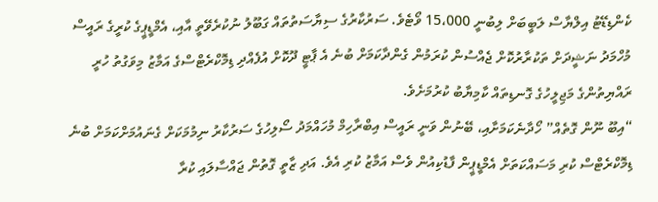ކެންޑިޑޭޓު އިލްޔާސް ލަބީބަށް ލިބުނީ 15،000 ވޯޓެވެ. ސަރުކާރުގެ ސިޔާސަތުތައް ގަބޫލު ނުކުރެވޭތީ އާއި، އެމްޑީޕީގެ ކުރީގެ ރައީސް މުހްމަދު ނަޝީދަށް ތަކުރާރުކޮށް ޖެއްސުން ކުރަމުން ގެންދާކަމަށް ބުނެ އެ ޕާޓީ ދޫކޮށް އުފެއްދި ޑިމޮކްރެޓްސްގެ އަމާޒު މިވަގުތު ހުރީ ރައްޔިތުންގެ މަޖިލީހުގެ ގޮނޑިތައް ކާމިޔާބު ކުރުމަށެވެ.
“އިބޫ ނޫން ގޮތެއް” ހޯދާނެކަމަށާއި، ބޭނުން ވަނީ ރައީސް އިބްރާހިމް މުހައްމަދު ސޯލިހުގެ ސަރުކާރު ނިމުމަކަށް ގެނައުމަށްކަމަށް ބުނެ ޑިމޮކްރެޓްސް ކުރި މަސައްކަތަށް އެމްޑީޕީން ފާޑުކިއުން ވެސް އަމާޒު ކުރި އެވެ. އަދި ޒާތީ ގޮތުން ޖައްސާލައި ކުރާ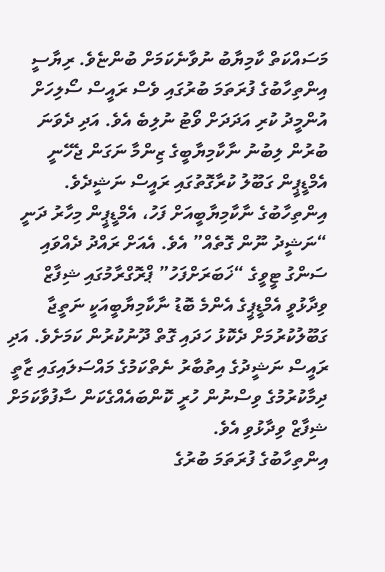މަސައްކަތް ކާމިޔާބު ނުވާނެކަމަށް ބުންޏެވެ. ރިޔާސީ އިންތިހާބުގެ ފުރަތަމަ ބުރުގައި ވެސް ރައީސް ސޯލިހަށް އުންމީދު ކުރި އަދަދަށް ވޯޓު ނުލިބެ އެވެ. އަދި ދެވަނަ ބުރުން ލިބުނު ނާކާމިޔާބީގެ ޒިންމާ ނަގަން ޖެހޭނީ އެމްޑީޕީން ގަބޫލު ކުރާގޮތުގައި ރައީސް ނަޝީދެވެ.
އިންތިހާބުގެ ނާކާމިޔާބީއަށް ފަހު، އެމްޑީޕީން މިހާރު ދަނީ “ނަޝީދު ނޫން ގޮތެއް” އެވެ. އެއަށް ރައްދު ދެއްވައި ސަންގު ޓީވީގެ “ޚަބަރަށްފަހު” ޕްރޮގްރާމުގައި ޝިފާޒް ވިދާޅުވީ އެމްޑީޕީގެ އެންމެ ބޮޑު ނާކާމިޔާބީއަކީ ނަތީޖާ ގަބޫލުކުރުމަށް ދެކޮޅު ހަދައި ގޮތް ދޫނުކުރުން ކަމަށެވެ. އަދި ރައީސް ނަޝީދުގެ އިތުބާރު ނެތްކަމުގެ މައްސަލައިގައި ޒާތީ ދިމާކުރުމުގެ ވިސްނުން ހުރީ ކޮންބައެއްގެކަން ސާފުވާކަމަށް ޝިފާޒް ވިދާޅުވި އެވެ.
އިންތިހާބުގެ ފުރަތަމަ ބުރުގެ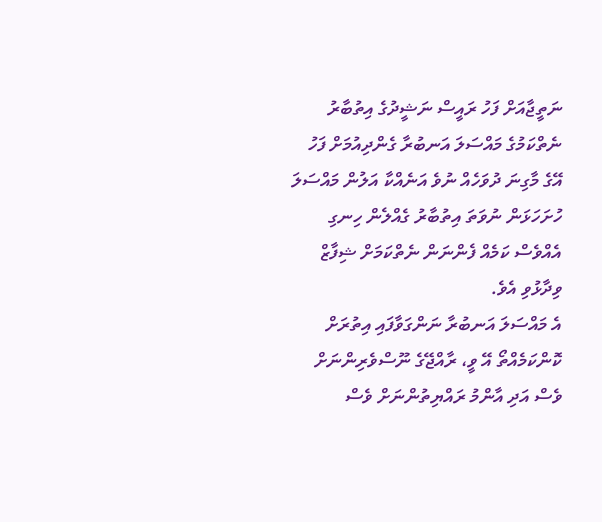ނަތީޖާއަށް ފަހު ރައީސް ނަޝީދުގެ އިތުބާރު ނެތްކަމުގެ މައްސަލަ އަނބުރާ ގެންދިއުމަށް ފަހު އޭގެ މާގިނަ ދުވަހެއް ނުވެ އަނެއްކާ އަލުން މައްސަލަ ހުށަހަޅަން ނުވަތަ އިތުބާރު ގެއްލެން ހިނގި އެއްވެސް ކަމެއް ފެންނަން ނެތްކަމަށް ޝިފާޒް ވިދާޅުވި އެވެ.
އެ މައްސަލަ އަނބުރާ ނަންގަވާފައި އިތުރަށް ކޮންކަމެއްތޯ އޭ ވީ، ރާއްޖޭގެ ނޫސްވެރިންނަށް ވެސް އަދި އާންމު ރައްޔިތުންނަށް ވެސް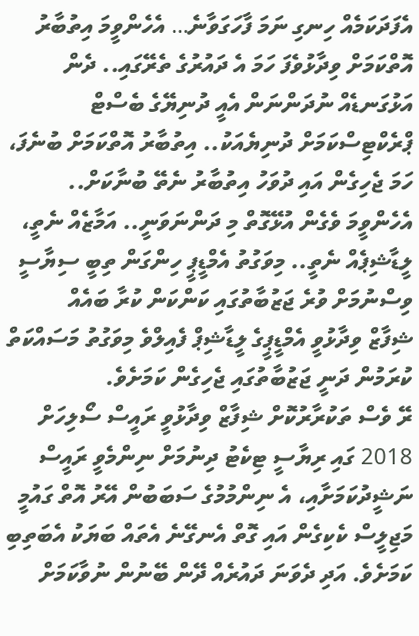އެފަދަކަމެއް ހިނގި ނަމަ ފާހަގަވާނެ… އެހެންވީމަ އިތުބާރު އޮތްކަމަށް ވިދާޅުވެފަ ހަމަ އެ ދައުރުގެ ތެރޭގައި.. ދެން އަޅުގަނޑެއް ނުދަންނަން އެއީ ދުނިޔޭގެ ބެސްޓް ޕްރެކްޓިސްކަމަށް ދުނިޔެއަކު.. އިތުބާރު އޮތްކަމަށް ބުނެފަ، ހަމަ ޖެހިގެން އައި ދުވަހު އިތުބާރު ނެތޭ ބުނާކަށް.. އެހެންވީމަ ވެގެން އުޅޭގޮތް މި ދަންނަވަނީ.. އަމާޒެއް ނެތީ، ލީޑާޝިޕެއް ނެތީ.. މިވަގުތު އެމްޑީޕީ ހިންގަން ތިބީ ސިޔާސީ ވިސްނުމަށް ވުރެ ޖަޒުބާތުގައި ކަންކަން ކުރާ ބައެއް
ޝިފާޒް ވިދާޅުވީ އެމްޑީޕީގެ ލީޑާޝިޕް ފެއިލްވެ މިވަގުތު މަސައްކަތް ކުރަމުން ދަނީ ޖަޒުބާތުގައި ޖެހިގެން ކަމަށެވެ.
ރޭ ވެސް ތަކުރާރުކޮށް ޝިފާޒް ވިދާޅުވީ ރައީސް ސޯލިހަށް 2018 ގައި ރިޔާސީ ޓިކެޓު ދިނުމަށް ނިންމެވީ ރައީސް ނަޝީދުކަމަށާއި، އެ ނިންމުމުގެ ސަބަބުން އޭރު އޮތް ގައުމީ މަޖިލީސް ކެކިގެން އައި ގޮތް އެނގޭނެ އެތައް ބަޔަކު އެބަތިބި ކަމަށެވެ. އަދި ދެވަނަ ދައުރެއް ދޭން ބޭނުން ނުވާކަމަށް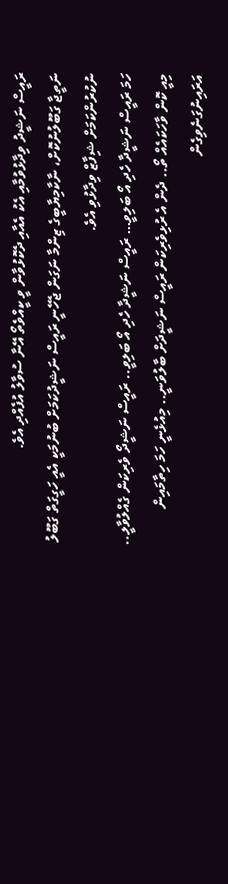ރައީސް ނަޝީދު ވިދާޅުވުމާއި އެކު އެއާއި ދެކޮޅުވާން ވީ ކީއްވެތޯ އޭނާ ސުވާލު އުފެއްދި އެވެ.
ނަތީޖާ ގަބޫލުނުކޮށް، ނާކާމިޔާބީގެ ޒިންމާ ނަގަން ޖެހޭނީ ރައީސް ނަޝީދުކަމަށް ބުނުމަކީ އެއީ ހަގީގަތް ގަބޫލު ނުކުރުންކަމަށް ޝިފާޒް ވިދާޅުވި އެވެ.
ހަމަ ރައީސް ނަޝީދާ ހެދި އޯ ބަލިވީ… ރައީސް ނަޝީދާ ހެދި އޯ ބަލިވީ.. ރައީސް ނަޝީދޯ ވެރިކަން ގެއްލުވާލީ.. މިއީ ކޮން ވާހަކައެއް ތޯ.. ދެން އެ ރުޅިވެރިކަން ރައީސް ނަޝީދަށް ބާލުވަނީ.. މިއުޅެނީ ހަމަ ހިތާމައިން އަރައިނުގަނެވިގެން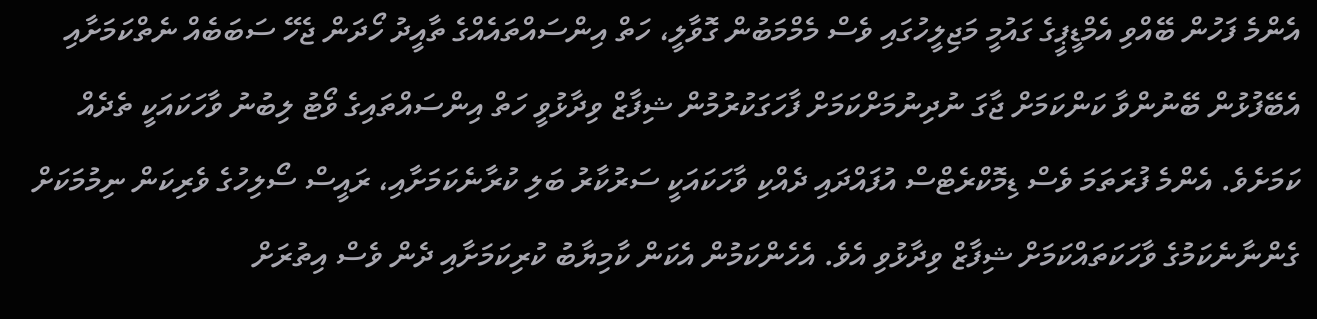އެންމެ ފަހުން ބޭއްވި އެމްޑީޕީގެ ގައުމީ މަޖިލީހުގައި ވެސް މެމްމަބުން ގޮވާލީ، ހަތް އިންސައްތައެއްގެ ތާއީދު ހޯދަން ޖެހޭ ސަބަބެއް ނެތްކަމަށާއި އެބޭފުޅުން ބޭނުންވާ ކަންކަމަށް ޖާގަ ނުދިނުމަށްކަމަށް ފާހަގަކުރުމުން ޝިފާޒް ވިދާޅުވީ ހަތް އިންސައްތައިގެ ވޯޓު ލިބުނު ވާހަކައަކީ ތެދެއް ކަމަށެވެ. އެންމެ ފުރަތަމަ ވެސް ޑިމޮކްރެޓްސް އުފައްދައި ދެއްކި ވާހަކައަކީ ސަރުކާރު ބަލި ކުރާނެކަމަށާއި، ރައީސް ސޯލިހުގެ ވެރިކަން ނިމުމަކަށް ގެންނާނެކަމުގެ ވާހަކަތައްކަމަށް ޝިފާޒް ވިދާޅުވި އެވެ. އެހެންކަމުން އެކަން ކާމިޔާބު ކުރިކަމަށާއި ދެން ވެސް އިތުރަށް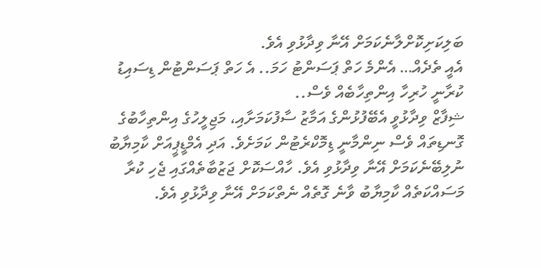ބަލިކަށިކޮށްލާނެކަމަށް އޭނާ ވިދާޅުވި އެވެ.
އެއީ ތެދެއް… އެންމެ ހަތް ޕަސަންޓު ހަމަ.. އެ ހަތް ޕަސަންޓުން ޑިސައިޑު ކުރާނީ ހުރިހާ އިންތިހާބެއް ވެސް..
ޝިފާޒް ވިދާޅުވީ އެބޭފުޅުންގެ އަމާޒު ސާފުކަމަށާއި، މަޖިލީހުގެ އިންތިހާބުގެ ގޮނޑިތައް ވެސް ނިންމާނީ ޑިމޮކްރެޓުން ކަމަށެވެ. އަދި އެމްޑީޕީއަށް ކާމިޔާބު ނުލިބޭނެކަމަށް އޭނާ ވިދާޅުވި އެވެ. ހާއްސަކޮށް ޖަޒުބާތެއްގައި ޖެހި ކުރާ މަސައްކަތެއް ކާމިޔާބު ވާނެ ގޮތެއް ނެތްކަމަށް އޭނާ ވިދާޅުވި އެވެ.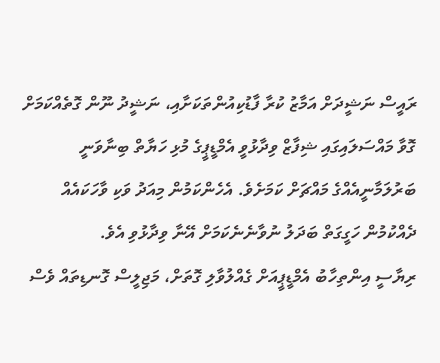ރައީސް ނަޝީދަށް އަމާޒު ކުރާ ފާޑުކިއުންތަކަށާއި، ނަޝީދު ނޫން ގޮތެއްކަމަށް ގޮވާ މައްސަލައިގައި ޝިފާޒް ވިދާޅުވީ އެމްޑީޕީގެ މުޅި ހަޔާތް ބިނާވަނީ ބަރުލަމާނީއެއްގެ މައްޗަށް ކަމަށެވެ. އެހެންކަމުން މިއަދު ވަކި ވާހަކައެއް ދެއްކުމުން ހަގީގަތް ބަދަލު ނުވާނެނެކަމަށް އޭނާ ވިދާޅުވި އެވެ.
ރިޔާސީ އިންތިހާބު އެމްޑީޕީއަށް ގެއްލުވާލި ގޮތަށް، މަޖިލީސް ގޮނޑިތައް ވެސް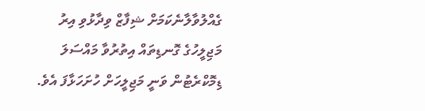ގެއްލުވާލާނެކަމަށް ޝިފާޒް ވިދާޅުވި އިރު މަޖިލީހުގެ ގޮނޑިތައް އިތުރުވާ މައްސަލަ ޑިމޮކްރެޓުން ވަނީ މަޖިލީހަށް ހުށަހަޅާފަ އެވެ.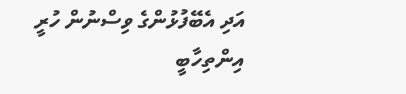އަދި އެބޭފުޅުންގެ ވިސްނުން ހުރީ އިންތިހާބީ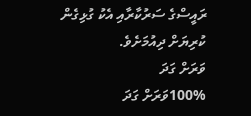ރައީސްގެ ސަރުކާރާއި އެކު ގުޅިގެން ކުރިޔަށް ދިއުމަށެވެ.
ވަރަށް ގަދަ
100%ވަރަށް ގަދަ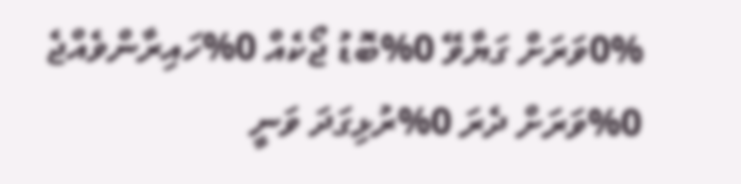0%ވަރަށް ގަޔާވޭ 0%ބޮޑު ޖޯކެއް 0%ހައިރާންވެއްޖެ 0%ވަރަށް ދެރަ 0%ރުޅިގަދަ ވަނީ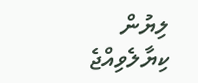ލިޔުން ކިޔާލެވިއްޖެ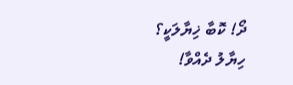ދޯ! ކޮބާ ޚިޔާލަކީ؟
ހިޔާލު ދެއްވާ!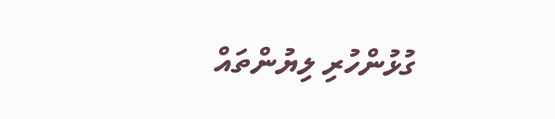ގުޅުންހުރި ލިޔުންތައް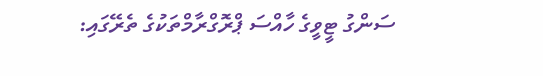ސަންގު ޓީވީގެ ހާއްސަ ޕްރޮގްރާމްތަކުގެ ތެރޭގައި: